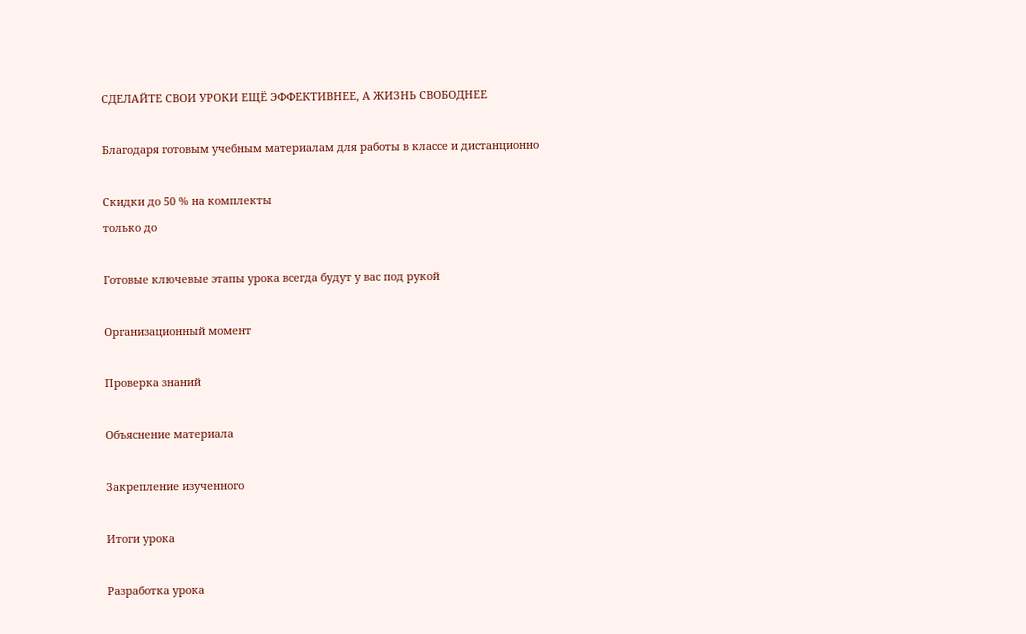СДЕЛАЙТЕ СВОИ УРОКИ ЕЩЁ ЭФФЕКТИВНЕЕ, А ЖИЗНЬ СВОБОДНЕЕ

Благодаря готовым учебным материалам для работы в классе и дистанционно

Скидки до 50 % на комплекты
только до

Готовые ключевые этапы урока всегда будут у вас под рукой

Организационный момент

Проверка знаний

Объяснение материала

Закрепление изученного

Итоги урока

Разработка урока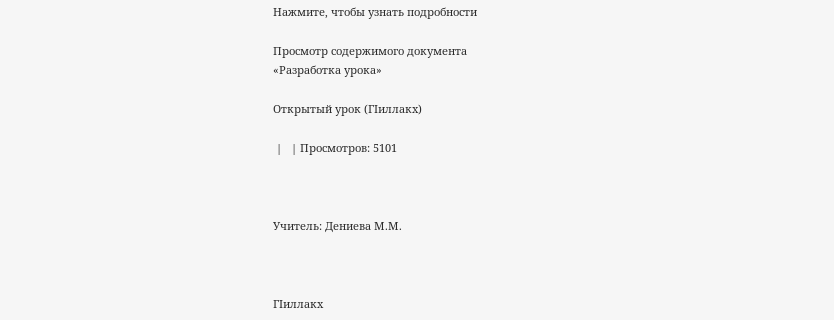Нажмите, чтобы узнать подробности

Просмотр содержимого документа
«Разработка урока»

Открытый урок (ГIиллакх)

 |   | Просмотров: 5101



Учитель: Дениева М.М.



ГIиллакх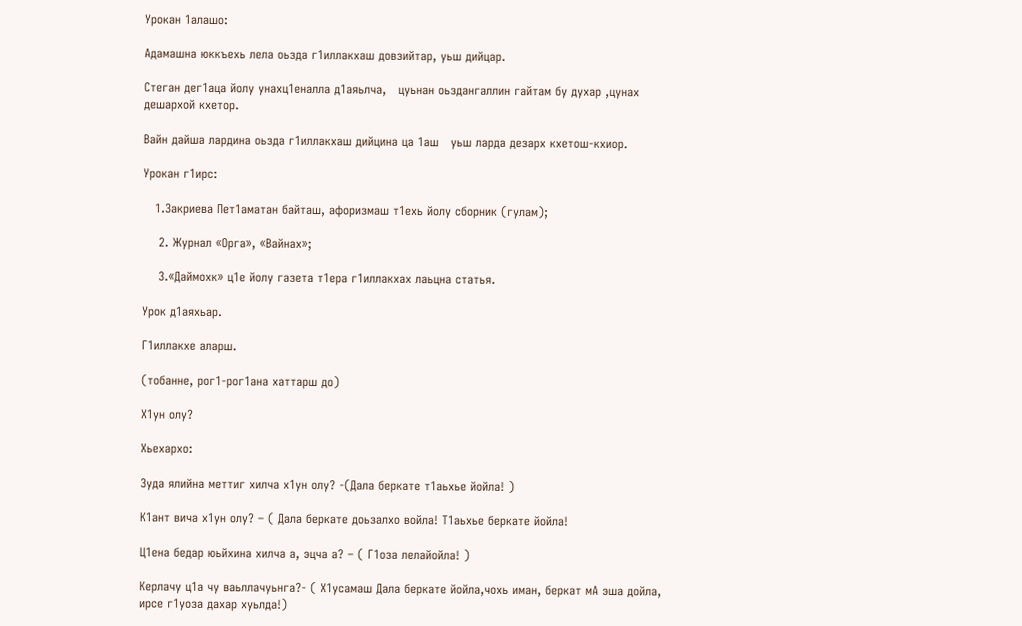Урокан 1алашо:

Адамашна юккъехь лела оьзда г1иллакхаш довзийтар, уьш дийцар.

Стеган дег1аца йолу унахц1еналла д1аяьлча,   цуьнан оьздангаллин гайтам бу духар ,цунах дешархой кхетор.

Вайн дайша лардина оьзда г1иллакхаш дийцина ца 1аш   уьш ларда дезарх кхетош-кхиор.

Урокан г1ирс:

   1.Закриева Пет1аматан байташ, афоризмаш т1ехь йолу сборник (гулам);

    2. Журнал «Орга», «Вайнах»;

    3.«Даймохк» ц1е йолу газета т1ера г1иллакхах лаьцна статья.

Урок д1аяхьар.

Г1иллакхе аларш.

(тобанне, рог1-рог1ана хаттарш до)

Х1ун олу?

Хьехархо:

Зуда ялийна меттиг хилча х1ун олу? -(Дала беркате т1аьхье йойла! )

К1ант вича х1ун олу? – ( Дала беркате доьзалхо войла! Т1аьхье беркате йойла!

Ц1ена бедар юьйхина хилча а, эцча а? – ( Г1оза лелайойла! )

Керлачу ц1а чу ваьллачуьнга?- ( Х1усамаш Дала беркате йойла,чохь иман, беркат мА эша дойла, ирсе г1уоза дахар хуьлда!)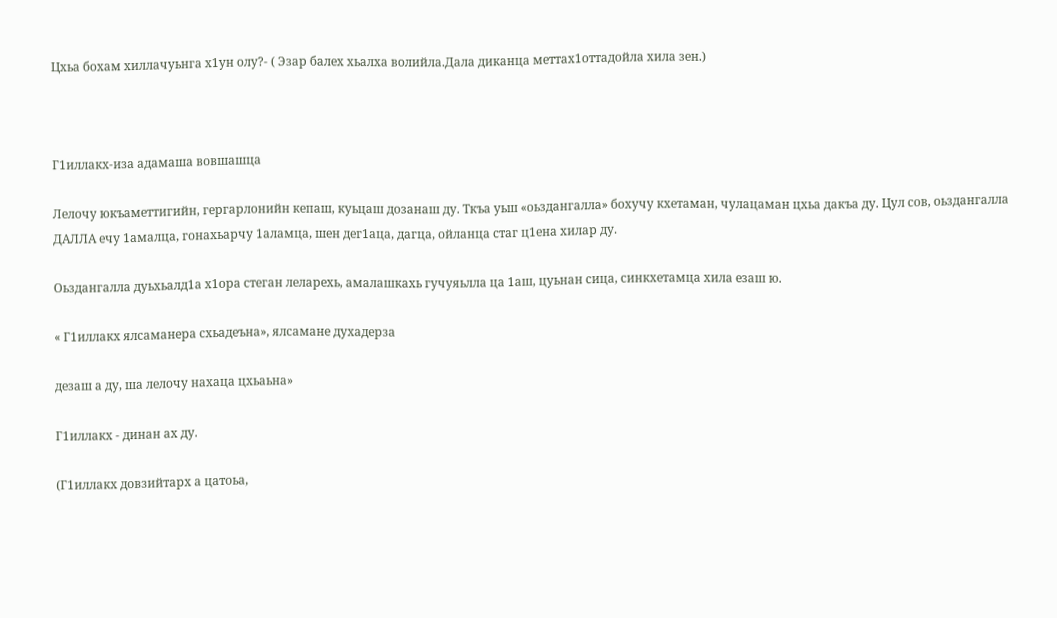Цхьа бохам хиллачуьнга х1ун олу?- ( Эзар балех хьалха волийла.Дала диканца меттах1оттадойла хила зен.)



Г1иллакх-иза адамаша вовшашца

Лелочу юкъаметтигийн, гергарлонийн кепаш, куьцаш дозанаш ду. Ткъа уьш «оьздангалла» бохучу кхетаман, чулацаман цхьа дакъа ду. Цул сов, оьздангалла ДАЛЛА ечу 1амалца, гонахьарчу 1аламца, шен дег1аца, дагца, ойланца стаг ц1ена хилар ду.

Оьздангалла дуьхьалд1а х1ора стеган леларехь, амалашкахь гучуяьлла ца 1аш, цуьнан сица, синкхетамца хила езаш ю.

« Г1иллакх ялсаманера схьадеъна», ялсамане духадерза

дезаш а ду, ша лелочу нахаца цхьаьна»

Г1иллакх - динан ах ду.

(Г1иллакх довзийтарх а цатоьа,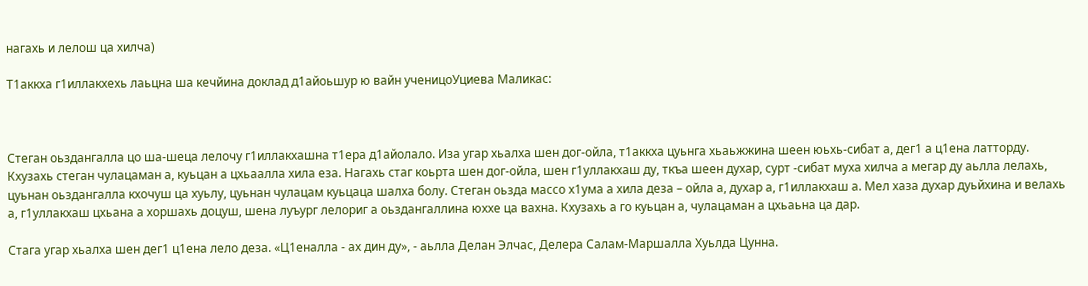нагахь и лелош ца хилча)

Т1аккха г1иллакхехь лаьцна ша кечйина доклад д1айоьшур ю вайн ученицоУциева Маликас:



Стеган оьздангалла цо ша-шеца лелочу г1иллакхашна т1ера д1айолало. Иза угар хьалха шен дог-ойла, т1аккха цуьнга хьаьжжина шеен юьхь-сибат а, дег1 а ц1ена латторду. Кхузахь стеган чулацаман а, куьцан а цхьаалла хила еза. Нагахь стаг коьрта шен дог-ойла, шен г1уллакхаш ду, ткъа шеен духар, сурт -сибат муха хилча а мегар ду аьлла лелахь, цуьнан оьздангалла кхочуш ца хуьлу, цуьнан чулацам куьцаца шалха болу. Стеган оьзда массо х1ума а хила деза – ойла а, духар а, г1иллакхаш а. Мел хаза духар дуьйхина и велахь а, г1уллакхаш цхьана а хоршахь доцуш, шена луъург лелориг а оьздангаллина юххе ца вахна. Кхузахь а го куьцан а, чулацаман а цхьаьна ца дар.

Стага угар хьалха шен дег1 ц1ена лело деза. «Ц1еналла - ах дин ду», - аьлла Делан Элчас, Делера Салам-Маршалла Хуьлда Цунна.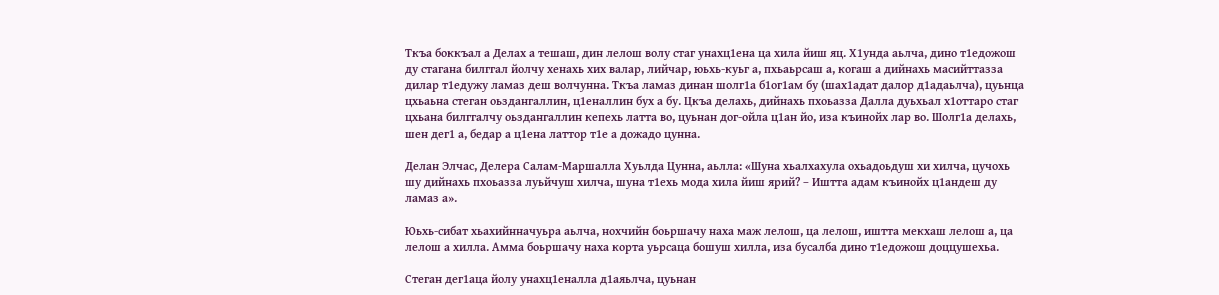Ткъа боккъал а Делах а тешаш, дин лелош волу стаг унахц1ена ца хила йиш яц. Х1унда аьлча, дино т1едожош ду стагана билггал йолчу хенахь хих валар, лийчар, юьхь-куьг а, пхьаьрсаш а, когаш а дийнахь масийттазза дилар т1едужу ламаз деш волчунна. Ткъа ламаз динан шолг1а б1ог1ам бу (шах1адат далор д1адаьлча), цуьнца цхьаьна стеган оьздангаллин, ц1еналлин бух а бу. Цкъа делахь, дийнахь пхоьазза Далла дуьхьал х1оттаро стаг цхьана билггалчу оьздангаллин кепехь латта во, цуьнан дог-ойла ц1ан йо, иза къинойх лар во. Шолг1а делахь, шен дег1 а, бедар а ц1ена латтор т1е а дожадо цунна.

Делан Элчас, Делера Салам-Маршалла Хуьлда Цунна, аьлла: «Шуна хьалхахула охьадоьдуш хи хилча, цучохь шу дийнахь пхоьазза луьйчуш хилча, шуна т1ехь мода хила йиш ярий? – Иштта адам къинойх ц1андеш ду ламаз а».

Юьхь-сибат хьахийнначуьра аьлча, нохчийн боьршачу наха маж лелош, ца лелош, иштта мекхаш лелош а, ца лелош а хилла. Амма боьршачу наха корта уьрсаца бошуш хилла, иза бусалба дино т1едожош доццушехьа.

Стеган дег1аца йолу унахц1еналла д1аяьлча, цуьнан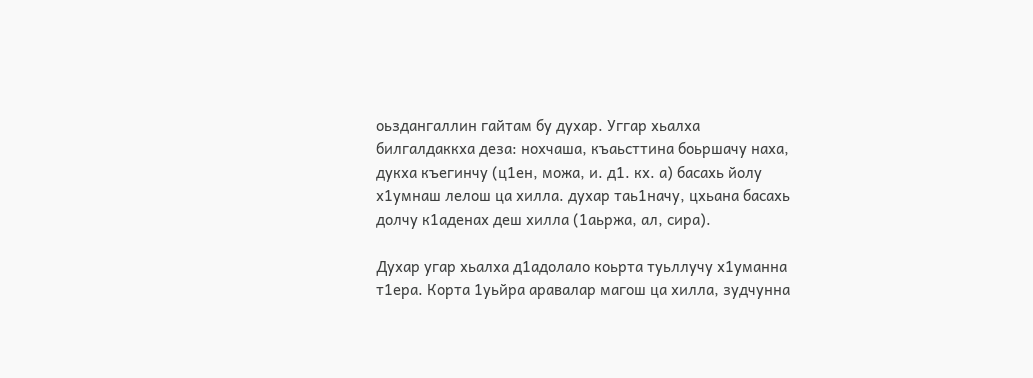оьздангаллин гайтам бу духар. Уггар хьалха билгалдаккха деза: нохчаша, къаьсттина боьршачу наха, дукха къегинчу (ц1ен, можа, и. д1. кх. а) басахь йолу х1умнаш лелош ца хилла. духар таь1начу, цхьана басахь долчу к1аденах деш хилла (1аьржа, ал, сира).

Духар угар хьалха д1адолало коьрта туьллучу х1уманна т1ера. Корта 1уьйра аравалар магош ца хилла, зудчунна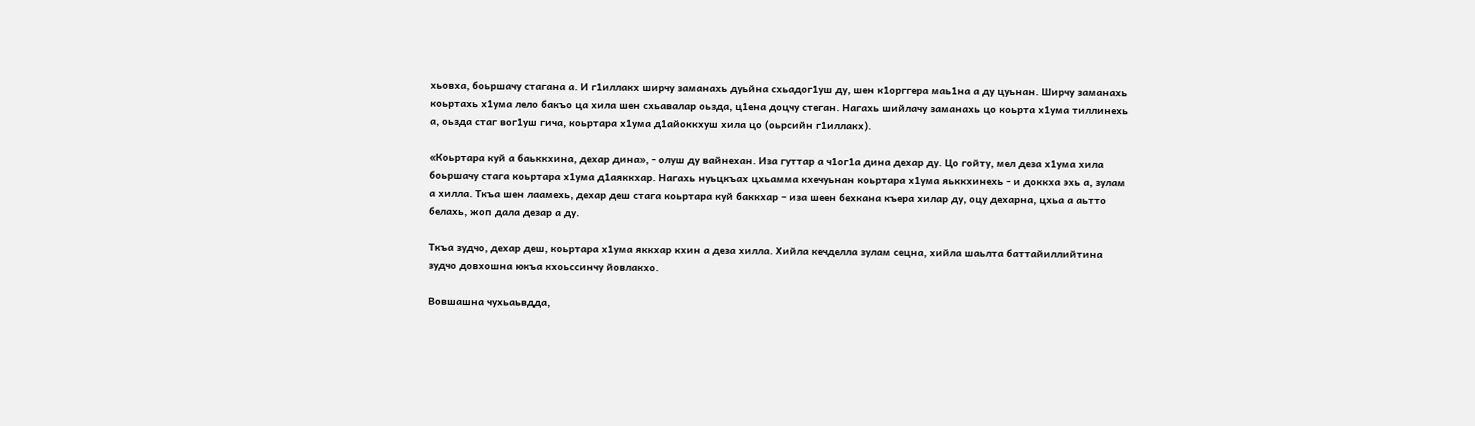хьовха, боьршачу стагана а. И г1иллакх ширчу заманахь дуьйна схьадог1уш ду, шен к1орггера маь1на а ду цуьнан. Ширчу заманахь коьртахь х1ума лело бакъо ца хила шен схьавалар оьзда, ц1ена доцчу стеган. Нагахь шийлачу заманахь цо коьрта х1ума тиллинехь а, оьзда стаг вог1уш гича, коьртара х1ума д1айоккхуш хила цо (оьрсийн г1иллакх).

«Коьртара куй а баьккхина, дехар дина», - олуш ду вайнехан. Иза гуттар а ч1ог1а дина дехар ду. Цо гойту, мел деза х1ума хила боьршачу стага коьртара х1ума д1аяккхар. Нагахь нуьцкъах цхьамма кхечуьнан коьртара х1ума яьккхинехь - и доккха эхь а, зулам а хилла. Ткъа шен лаамехь, дехар деш стага коьртара куй баккхар – иза шеен бехкана къера хилар ду, оцу дехарна, цхьа а аьтто белахь, жоп дала дезар а ду.

Ткъа зудчо, дехар деш, коьртара х1ума яккхар кхин а деза хилла. Хийла кечделла зулам сецна, хийла шаьлта баттайиллийтина зудчо довхошна юкъа кхоьссинчу йовлакхо.

Вовшашна чухьаьвдда,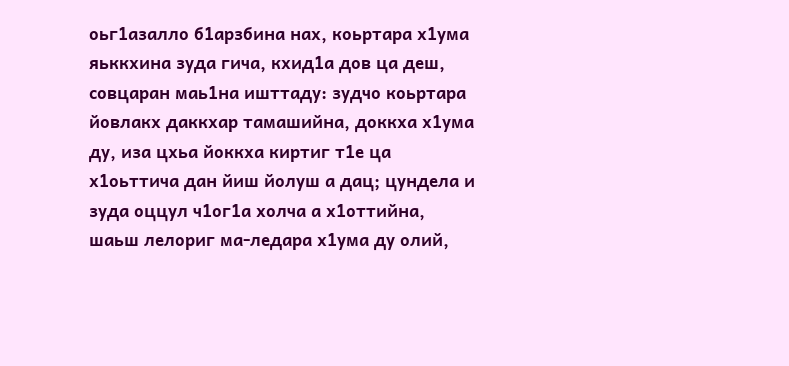оьг1азалло б1арзбина нах, коьртара х1ума яьккхина зуда гича, кхид1а дов ца деш, совцаран маь1на ишттаду: зудчо коьртара йовлакх даккхар тамашийна, доккха х1ума ду, иза цхьа йоккха киртиг т1е ца х1оьттича дан йиш йолуш а дац; цундела и зуда оццул ч1ог1а холча а х1оттийна, шаьш лелориг ма-ледара х1ума ду олий,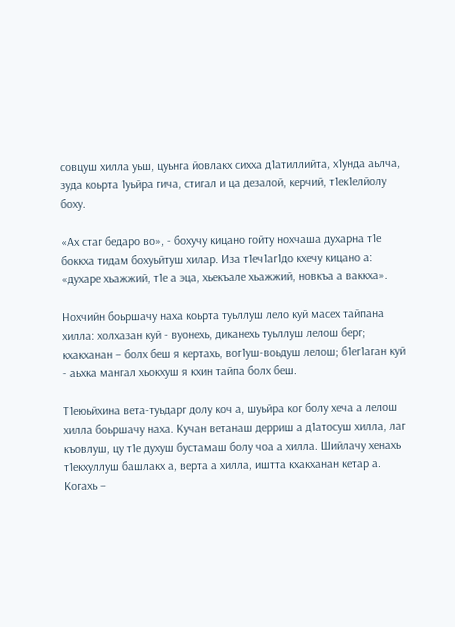совцуш хилла уьш, цуьнга йовлакх сихха д1атиллийта, х1унда аьлча, зуда коьрта 1уьйра гича, стигал и ца дезалой, керчий, т1ек1елйолу боху.

«Ах стаг бедаро во», - бохучу кицано гойту нохчаша духарна т1е боккха тидам бохуьйтуш хилар. Иза т1еч1аг1до кхечу кицано а: «духаре хьажжий, т1е а эца, хьекъале хьажжий, новкъа а ваккха».

Нохчийн боьршачу наха коьрта туьллуш лело куй масех тайпана хилла: холхазан куй - вуонехь, диканехь туьллуш лелош берг; кхакханан – болх беш я кертахь, вог1уш-воьдуш лелош; б1ег1аган куй - аьхка мангал хьокхуш я кхин тайпа болх беш.

Т1еюьйхина вета-туьдарг долу коч а, шуьйра ког болу хеча а лелош хилла боьршачу наха. Кучан ветанаш дерриш а д1атосуш хилла, лаг къовлуш, цу т1е духуш бустамаш болу чоа а хилла. Шийлачу хенахь т1екхуллуш башлакх а, верта а хилла, иштта кхакханан кетар а. Когахь –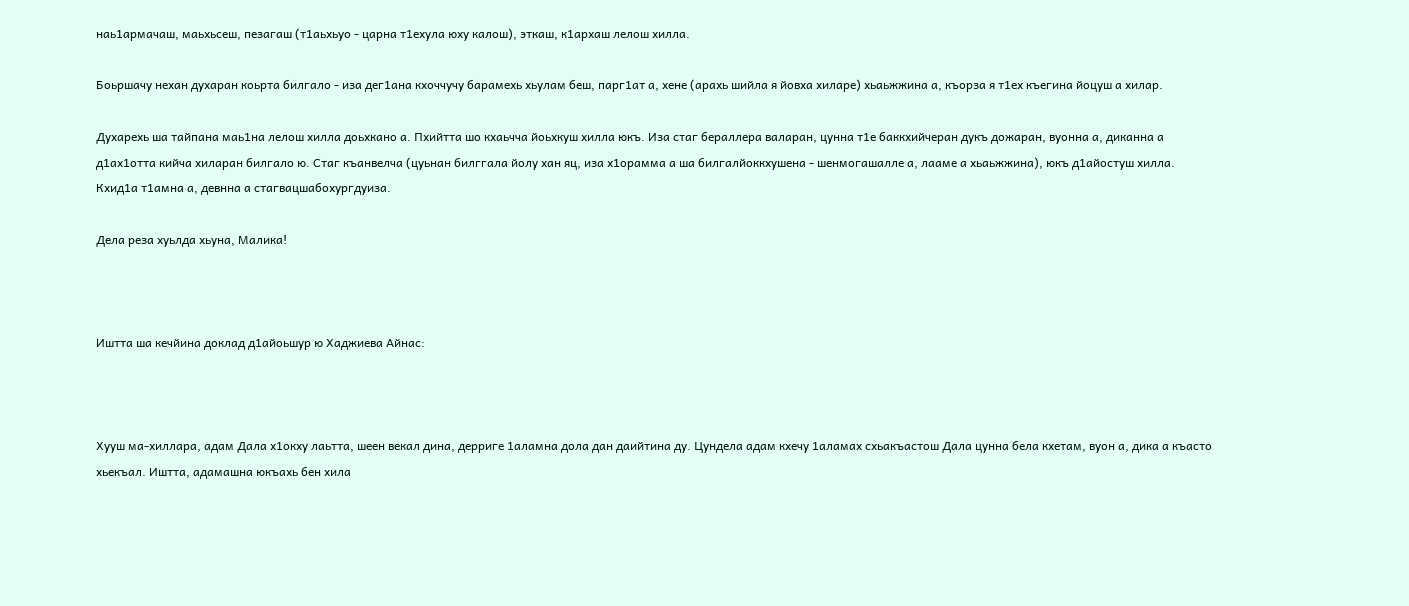наь1армачаш, маьхьсеш, пезагаш (т1аьхьуо - царна т1ехула юху калош), эткаш, к1архаш лелош хилла.

Боьршачу нехан духаран коьрта билгало - иза дег1ана кхоччучу барамехь хьулам беш, парг1ат а, хене (арахь шийла я йовха хиларе) хьаьжжина а, къорза я т1ех къегина йоцуш а хилар.

Духарехь ша тайпана маь1на лелош хилла доьхкано а. Пхийтта шо кхаьчча йоьхкуш хилла юкъ. Иза стаг бераллера валаран, цунна т1е баккхийчеран дукъ дожаран, вуонна а, диканна а д1ах1отта кийча хиларан билгало ю. Стаг къанвелча (цуьнан билггала йолу хан яц, иза х1орамма а ша билгалйоккхушена - шенмогашалле а, лааме а хьаьжжина), юкъ д1айостуш хилла. Кхид1а т1амна а, девнна а стагвацшабохургдуиза.

Дела реза хуьлда хьуна, Малика!



Иштта ша кечйина доклад д1айоьшур ю Хаджиева Айнас:



Хууш ма-хиллара, адам Дала х1окху лаьтта, шеен векал дина, дерриге 1аламна дола дан даийтина ду. Цундела адам кхечу 1аламах схьакъастош Дала цунна бела кхетам, вуон а, дика а къасто хьекъал. Иштта, адамашна юкъахь бен хила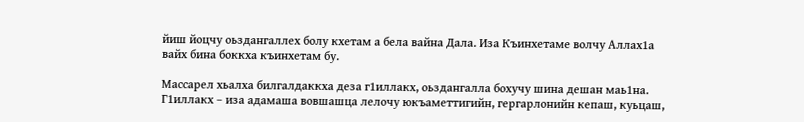йиш йоцчу оьздангаллех болу кхетам а бела вайна Дала. Иза Къинхетаме волчу Аллах1а вайх бина боккха къинхетам бу.

Массарел хьалха билгалдаккха деза г1иллакх, оьздангалла бохучу шина дешан маь1на. Г1иллакх – иза адамаша вовшашца лелочу юкъаметтигийн, гергарлонийн кепаш, куьцаш,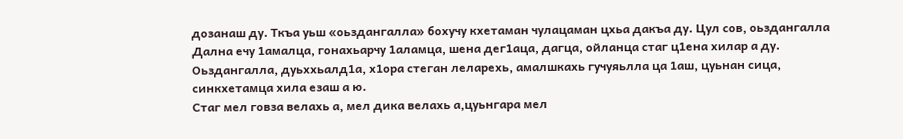дозанаш ду. Ткъа уьш «оьздангалла» бохучу кхетаман чулацаман цхьа дакъа ду. Цул сов, оьздангалла Дална ечу 1амалца, гонахьарчу 1аламца, шена дег1аца, дагца, ойланца стаг ц1ена хилар а ду. Оьздангалла, дуьххьалд1а, х1ора стеган леларехь, амалшкахь гучуяьлла ца 1аш, цуьнан сица, синкхетамца хила езаш а ю.
Стаг мел говза велахь а, мел дика велахь а,цуьнгара мел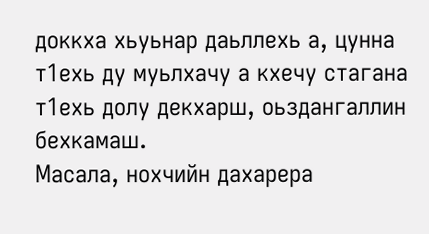доккха хьуьнар даьллехь а, цунна т1ехь ду муьлхачу а кхечу стагана т1ехь долу декхарш, оьздангаллин бехкамаш.
Масала, нохчийн дахарера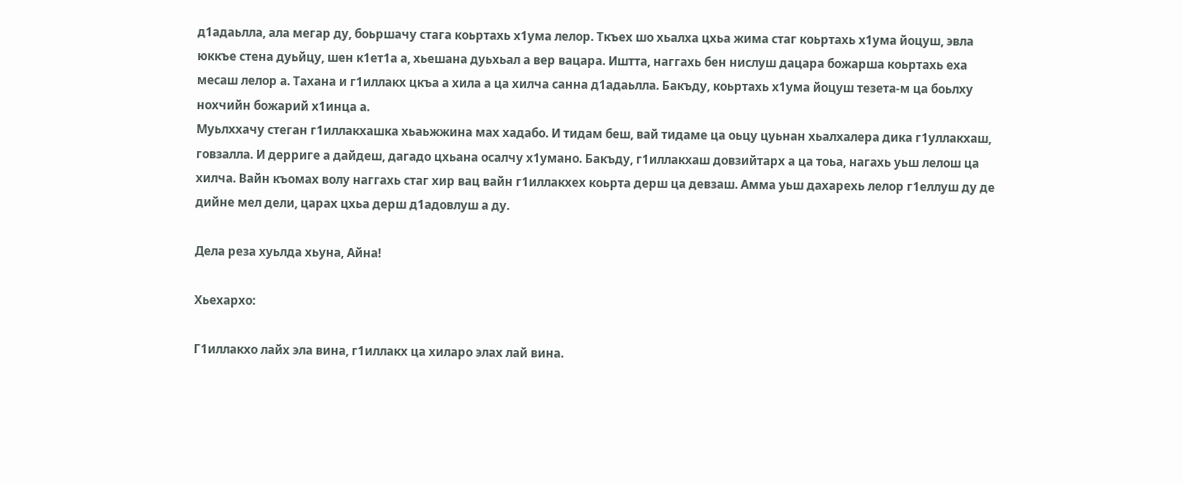д1адаьлла, ала мегар ду, боьршачу стага коьртахь х1ума лелор. Ткъех шо хьалха цхьа жима стаг коьртахь х1ума йоцуш, эвла юккъе стена дуьйцу, шен к1ет1а а, хьешана дуьхьал а вер вацара. Иштта, наггахь бен нислуш дацара божарша коьртахь еха месаш лелор а. Тахана и г1иллакх цкъа а хила а ца хилча санна д1адаьлла. Бакъду, коьртахь х1ума йоцуш тезета-м ца боьлху нохчийн божарий х1инца а.
Муьлххачу стеган г1иллакхашка хьаьжжина мах хадабо. И тидам беш, вай тидаме ца оьцу цуьнан хьалхалера дика г1уллакхаш, говзалла. И дерриге а дайдеш, дагадо цхьана осалчу х1умано. Бакъду, г1иллакхаш довзийтарх а ца тоьа, нагахь уьш лелош ца хилча. Вайн къомах волу наггахь стаг хир вац вайн г1иллакхех коьрта дерш ца девзаш. Амма уьш дахарехь лелор г1еллуш ду де дийне мел дели, царах цхьа дерш д1адовлуш а ду.

Дела реза хуьлда хьуна, Айна!

Хьехархо:

Г1иллакхо лайх эла вина, г1иллакх ца хиларо элах лай вина.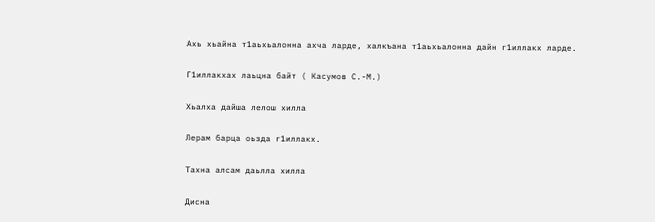Ахь хьайна т1аьхьалонна ахча ларде, халкъана т1аьхьалонна дайн г1иллакх ларде.

Г1иллакхах лаьцна байт ( Касумов С.-М.)

Хьалха дайша лелош хилла

Лерам барца оьзда г1иллакх.

Тахна алсам даьлла хилла

Дисна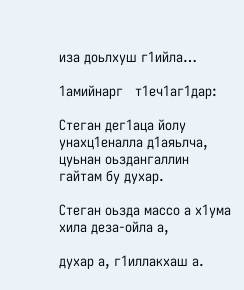иза доьлхуш г1ийла…

1амийнарг   т1еч1аг1дар:

Стеган дег1аца йолу унахц1еналла д1аяьлча, цуьнан оьздангаллин гайтам бу духар.

Стеган оьзда массо а х1ума хила деза-ойла а,

духар а, г1иллакхаш а.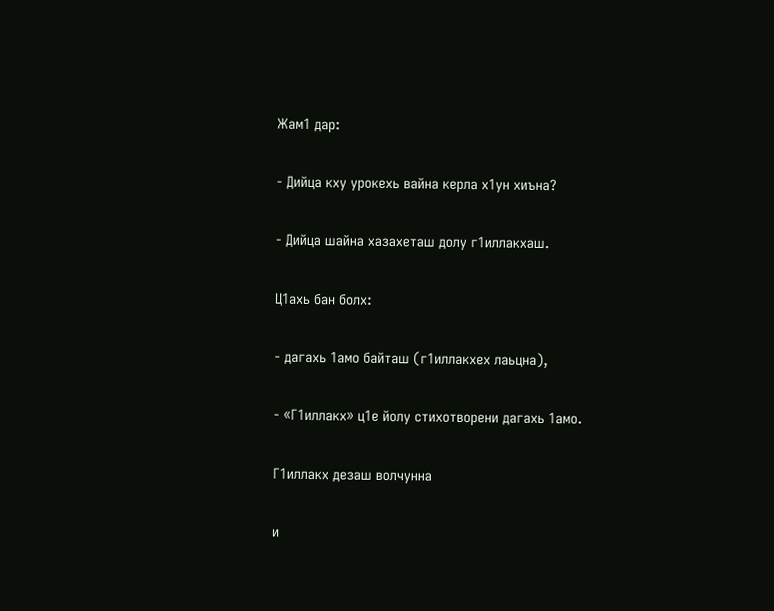Жам1 дар:

- Дийца кху урокехь вайна керла х1ун хиъна?

- Дийца шайна хазахеташ долу г1иллакхаш.

Ц1ахь бан болх:

- дагахь 1амо байташ (г1иллакхех лаьцна),

- «Г1иллакх» ц1е йолу стихотворени дагахь 1амо.

Г1иллакх дезаш волчунна

и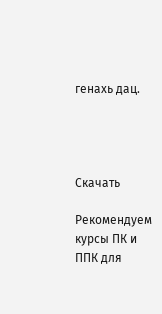генахь дац.




Скачать

Рекомендуем курсы ПК и ППК для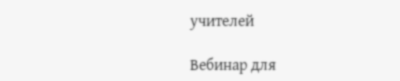учителей

Вебинар для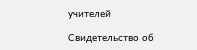учителей

Свидетельство об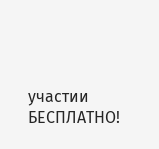участии БЕСПЛАТНО!